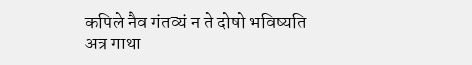कपिले नैव गंतव्यं न ते दोषो भविष्यति
अत्र गाथा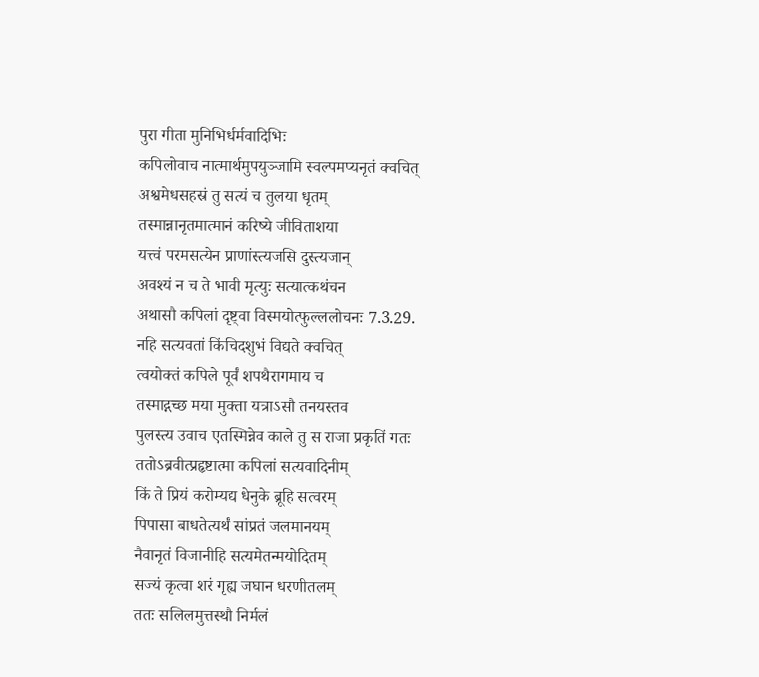पुरा गीता मुनिभिर्धर्मवादिभिः
कपिलोवाच नात्मार्थमुपयुञ्जामि स्वल्पमप्यनृतं क्वचित्
अश्वमेधसहस्रं तु सत्यं च तुलया धृतम्
तस्मान्नानृतमात्मानं करिष्ये जीविताशया
यत्त्वं परमसत्येन प्राणांस्त्यजसि दुस्त्यजान्
अवश्यं न च ते भावी मृत्युः सत्यात्कथंचन
अथासौ कपिलां दृष्ट्वा विस्मयोत्फुल्ललोचनः 7.3.29.
नहि सत्यवतां किंचिदशुभं विद्यते क्वचित्
त्वयोक्तं कपिले पूर्वं शपथैरागमाय च
तस्माद्गच्छ मया मुक्ता यत्राऽसौ तनयस्तव
पुलस्त्य उवाच एतस्मिन्नेव काले तु स राजा प्रकृतिं गतः ततोऽब्रवीत्प्रहृष्टात्मा कपिलां सत्यवादिनीम्
किं ते प्रियं करोम्यद्य धेनुके ब्रूहि सत्वरम्
पिपासा बाधतेत्यर्थं सांप्रतं जलमानयम्
नैवानृतं विजानीहि सत्यमेतन्मयोदितम्
सज्यं कृत्वा शरं गृह्य जघान धरणीतलम्
ततः सलिलमुत्तस्थौ निर्मलं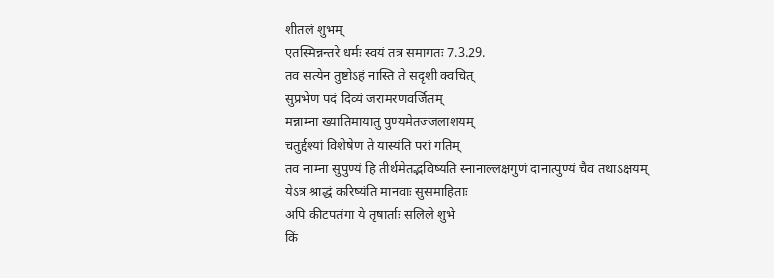शीतलं शुभम्
एतस्मिन्नन्तरे धर्मः स्वयं तत्र समागतः 7.3.29.
तव सत्येन तुष्टोऽहं नास्ति ते सदृशी क्वचित्
सुप्रभेण पदं दिव्यं जरामरणवर्जितम्
मन्नाम्ना ख्यातिमायातु पुण्यमेतज्जलाशयम्
चतुर्द्दश्यां विशेषेण ते यास्यंति परां गतिम्
तव नाम्ना सुपुण्यं हि तीर्थमेतद्भविष्यति स्नानाल्लक्षगुणं दानात्पुण्यं चैव तथाऽक्षयम्
येऽत्र श्राद्धं करिष्यंति मानवाः सुसमाहिताः
अपि कीटपतंगा ये तृषार्ताः सलिले शुभे
किं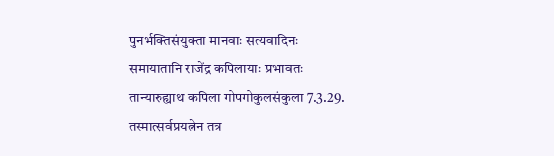पुनर्भक्तिसंयुक्ता मानवाः सत्यवादिनः
समायातानि राजेंद्र कपिलायाः प्रभावतः
तान्यारुह्याथ कपिला गोपगोकुलसंकुला 7.3.29.
तस्मात्सर्वप्रयत्नेन तत्र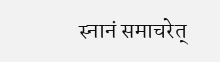स्नानं समाचरेत्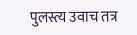पुलस्त्य उवाच तत्र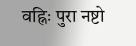वह्निः पुरा नष्टो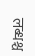लब्धश्च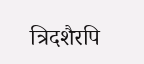त्रिदशैरपि